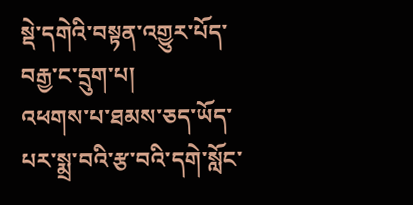སྡེ་དགེའི་བསྟན་འགྱུར་པོད་བརྒྱ་ང་དྲུག་པ།
འཕགས་པ་ཐམས་ཅད་ཡོད་པར་སྨྲ་བའི་རྩ་བའི་དགེ་སློང་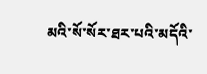མའི་སོ་སོར་ཐར་པའི་མདོའི་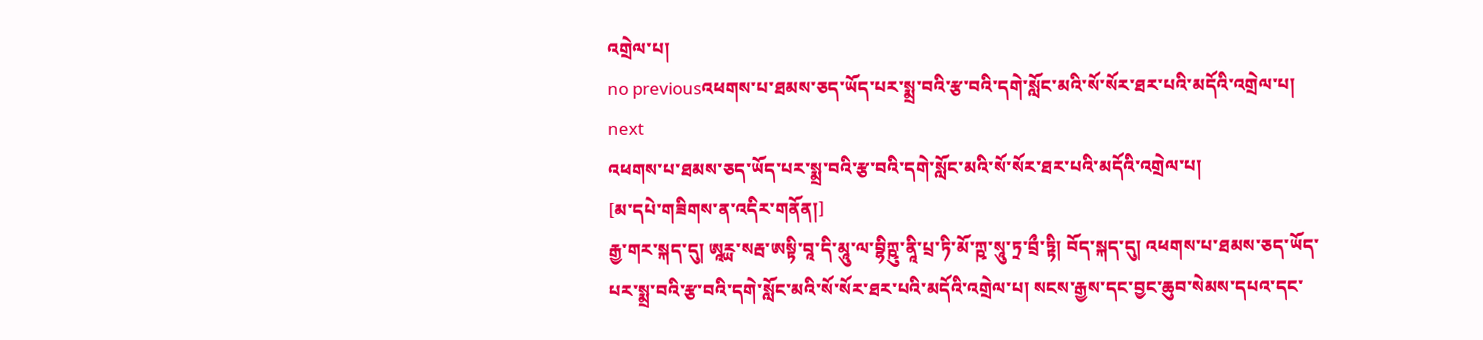འགྲེལ་པ།
no previousའཕགས་པ་ཐམས་ཅད་ཡོད་པར་སྨྲ་བའི་རྩ་བའི་དགེ་སློང་མའི་སོ་སོར་ཐར་པའི་མདོའི་འགྲེལ་པ། next
འཕགས་པ་ཐམས་ཅད་ཡོད་པར་སྨྲ་བའི་རྩ་བའི་དགེ་སློང་མའི་སོ་སོར་ཐར་པའི་མདོའི་འགྲེལ་པ།
[མ་དཔེ་གཟིགས་ན་འདིར་གནོན།]
རྒྱ་གར་སྐད་དུ། ཨཱཪྻ་སརྦ་ཨསྟི་བཱ་དི་མཱུ་ལ་བྷིཀྵུ་ནཱི་པྲ་ཏི་མོ་ཀྵ་སཱུ་ཏྲ་བྲྀ་ཏྟི། བོད་སྐད་དུ། འཕགས་པ་ཐམས་ཅད་ཡོད་པར་སྨྲ་བའི་རྩ་བའི་དགེ་སློང་མའི་སོ་སོར་ཐར་པའི་མདོའི་འགྲེལ་པ། སངས་རྒྱས་དང་བྱང་ཆུབ་སེམས་དཔའ་དང་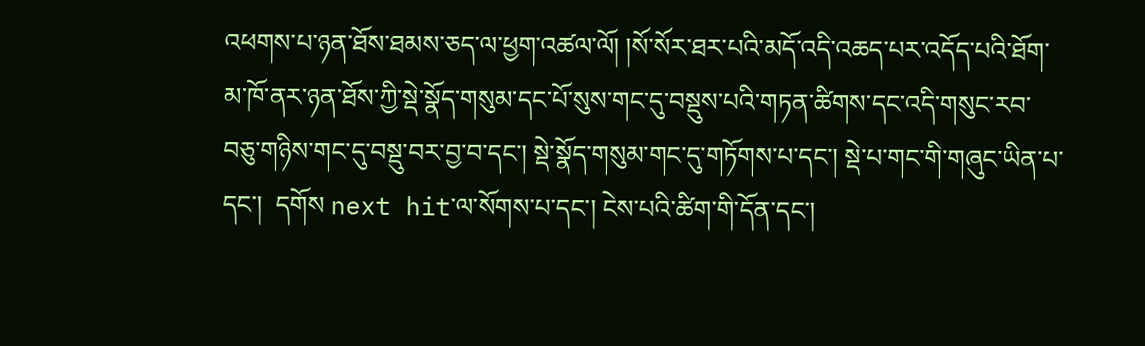འཕགས་པ་ཉན་ཐོས་ཐམས་ཅད་ལ་ཕྱག་འཚལ་ལོ། །སོ་སོར་ཐར་པའི་མདོ་འདི་འཆད་པར་འདོད་པའི་ཐོག་མ་ཁོ་ནར་ཉན་ཐོས་ཀྱི་སྡེ་སྣོད་གསུམ་དང་པོ་སུས་གང་དུ་བསྡུས་པའི་གཏན་ཚིགས་དང་འདི་གསུང་རབ་བཅུ་གཉིས་གང་དུ་བསྡུ་བར་བྱ་བ་དང་། སྡེ་སྣོད་གསུམ་གང་དུ་གཏོགས་པ་དང་། སྡེ་པ་གང་གི་གཞུང་ཡིན་པ་དང་།  དགོས next hit་ལ་སོགས་པ་དང་། ངེས་པའི་ཚིག་གི་དོན་དང་།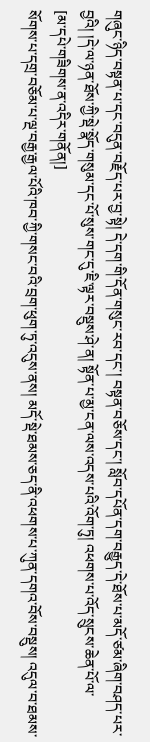གཞུང་ཉིད་བསྟན་པ་དང་བདུན་བརྗོད་པར་བྱ་སྟེ། དེ་དག་གི་དོན་གསུང་རབ་དང་། བསྟན་བཅོས་དང་། སློབ་དཔོན་དག་བརྒྱུད་དེ་ཐོས་པ་མདོ་ཙམ་ཞིག་བཤད་པར་བྱའི། །དེ་ལ་ཉན་ཐོས་ཀྱི་སྡེ་སྣོད་གསུམ་དང་པོ་སུས་གང་དུ་ཇི་ལྟར་བསྡུས་ཤེ་ན། སྟོན་པ་མྱ་ངན་ལས་འདས་པའི་འོག་ཏུ། འཕགས་པ་འོད་སྲུངས་ཆེན་པོ་ལ་
[མ་དཔེ་གཟིགས་ན་འདིར་གནོན།]
སོགས་པ་དགྲ་བཅོམ་པ་ལྔ་བརྒྱ་རྒྱལ་པོའི་ཁབ་ཀྱི་གསང་བའི་བྲག་ཕུག་ཏུ་འདུས་ནས། མདོ་སྡེ་ཐམས་ཅད་ནི་འཕགས་པ་ཀུན་དགའ་བོས་བསྡུས། འདུལ་བ་ཐམས་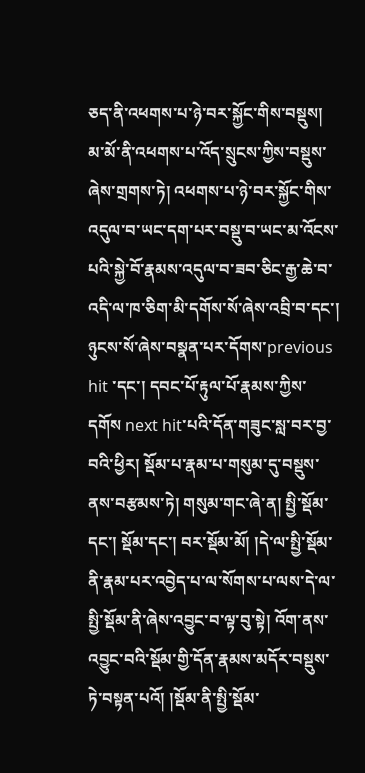ཅད་ནི་འཕགས་པ་ཉེ་བར་སྐྱོང་གིས་བསྡུས། མ་མོ་ནི་འཕགས་པ་འོད་སྲུངས་ཀྱིས་བསྡུས་ཞེས་གྲགས་ཏེ། འཕགས་པ་ཉེ་བར་སྐྱོང་གིས་འདུལ་བ་ཡང་དག་པར་བསྡུ་བ་ཡང་མ་འོངས་པའི་སྐྱེ་བོ་རྣམས་འདུལ་བ་ཟབ་ཅིང་རྒྱ་ཆེ་བ་འདི་ལ་ཁ་ཅིག་མི་དགོས་སོ་ཞེས་འབྲི་བ་དང་། ཉུངས་སོ་ཞེས་བསྣན་པར་དོགས་previous hit ་དང་། དབང་པོ་རྟུལ་པོ་རྣམས་ཀྱིས་དགོས next hit་པའི་དོན་གཟུང་སླ་བར་བྱ་བའི་ཕྱིར། སྡོམ་པ་རྣམ་པ་གསུམ་དུ་བསྡུས་ནས་བརྩམས་ཏེ། གསུམ་གང་ཞེ་ན། སྤྱི་སྡོམ་དང་། སྡོམ་དང་། བར་སྡོམ་མོ། །དེ་ལ་སྤྱི་སྡོམ་ནི་རྣམ་པར་འབྱེད་པ་ལ་སོགས་པ་ལས་དེ་ལ་སྤྱི་སྡོམ་ནི་ཞེས་འབྱུང་བ་ལྟ་བུ་སྟེ། འོག་ནས་འབྱུང་བའི་སྡོམ་གྱི་དོན་རྣམས་མདོར་བསྡུས་ཏེ་བསྟན་པའོ། །སྡོམ་ནི་སྤྱི་སྡོམ་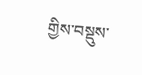གྱིས་བསྡུས་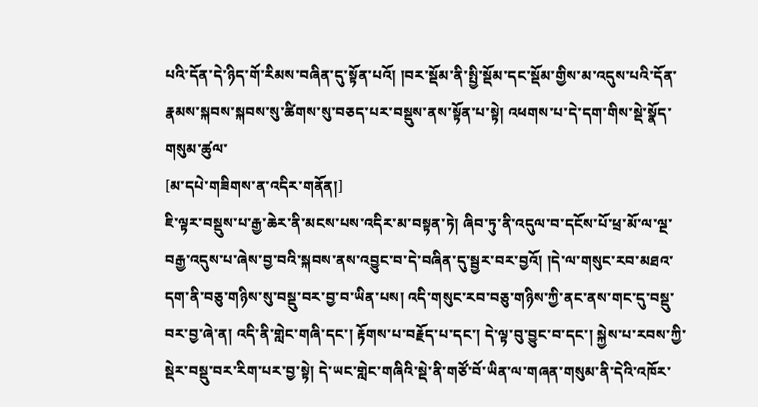པའི་དོན་དེ་ཉིད་གོ་རིམས་བཞིན་དུ་སྟོན་པའོ། །བར་སྡོམ་ནི་སྤྱི་སྡོམ་དང་སྡོམ་གྱིས་མ་འདུས་པའི་དོན་རྣམས་སྐབས་སྐབས་སུ་ཚིགས་སུ་བཅད་པར་བསྡུས་ནས་སྟོན་པ་སྟེ། འཕགས་པ་དེ་དག་གིས་སྡེ་སྣོད་གསུམ་ཚུལ་
[མ་དཔེ་གཟིགས་ན་འདིར་གནོན།]
ཇི་ལྟར་བསྡུས་པ་རྒྱ་ཆེར་ནི་མངས་པས་འདིར་མ་བསྟན་ཏེ། ཞིབ་ཏུ་ནི་འདུལ་བ་དངོས་པོ་ཕྲ་མོ་ལ་ལྔ་བརྒྱ་འདུས་པ་ཞེས་བྱ་བའི་སྐབས་ནས་འབྱུང་བ་དེ་བཞིན་དུ་སྦྱར་བར་བྱའོ། །དེ་ལ་གསུང་རབ་མཐའ་དག་ནི་བཅུ་གཉིས་སུ་བསྡུ་བར་བྱ་བ་ཡིན་པས། འདི་གསུང་རབ་བཅུ་གཉིས་ཀྱི་ནང་ནས་གང་དུ་བསྡུ་བར་བྱ་ཞེ་ན། འདི་ནི་གླེང་གཞི་དང་། རྟོགས་པ་བརྗོད་པ་དང་། དེ་ལྟ་བུ་བྱུང་བ་དང་། སྐྱེས་པ་རབས་ཀྱི་སྡེར་བསྡུ་བར་རིག་པར་བྱ་སྟེ། དེ་ཡང་གླེང་གཞིའི་སྡེ་ནི་གཙོ་བོ་ཡིན་ལ་གཞན་གསུམ་ནི་དེའི་འཁོར་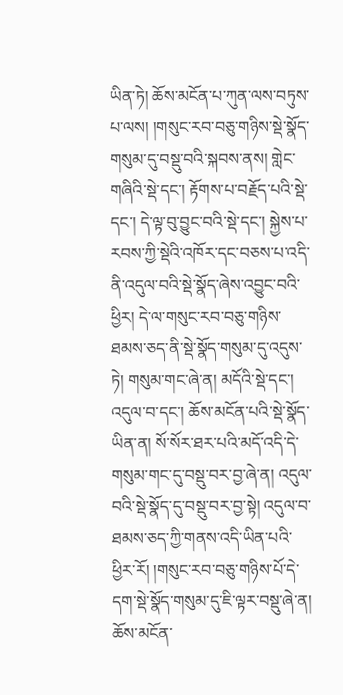ཡིན་ཏེ། ཆོས་མངོན་པ་ཀུན་ལས་བཏུས་པ་ལས། །གསུང་རབ་བཅུ་གཉིས་སྡེ་སྣོད་གསུམ་དུ་བསྡུ་བའི་སྐབས་ནས། གླེང་གཞིའི་སྡེ་དང་། རྟོགས་པ་བརྗོད་པའི་སྡེ་དང་། དེ་ལྟ་བུ་བྱུང་བའི་སྡེ་དང་། སྐྱེས་པ་རབས་ཀྱི་སྡེའི་འཁོར་དང་བཅས་པ་འདི་ནི་འདུལ་བའི་སྡེ་སྣོད་ཞེས་འབྱུང་བའི་ཕྱིར། དེ་ལ་གསུང་རབ་བཅུ་གཉིས་ཐམས་ཅད་ནི་སྡེ་སྣོད་གསུམ་དུ་འདུས་ཏེ། གསུམ་གང་ཞེ་ན། མདོའི་སྡེ་དང་། འདུལ་བ་དང་། ཆོས་མངོན་པའི་སྡེ་སྣོད་ཡིན་ན། སོ་སོར་ཐར་པའི་མདོ་འདི་དེ་གསུམ་གང་དུ་བསྡུ་བར་བྱ་ཞེ་ན། འདུལ་བའི་སྡེ་སྣོད་དུ་བསྡུ་བར་བྱ་སྟེ། འདུལ་བ་ཐམས་ཅད་ཀྱི་གནས་འདི་ཡིན་པའི་ཕྱིར་རོ། །གསུང་རབ་བཅུ་གཉིས་པོ་དེ་དག་སྡེ་སྣོད་གསུམ་དུ་ཇི་ལྟར་བསྡུ་ཞེ་ན། ཆོས་མངོན་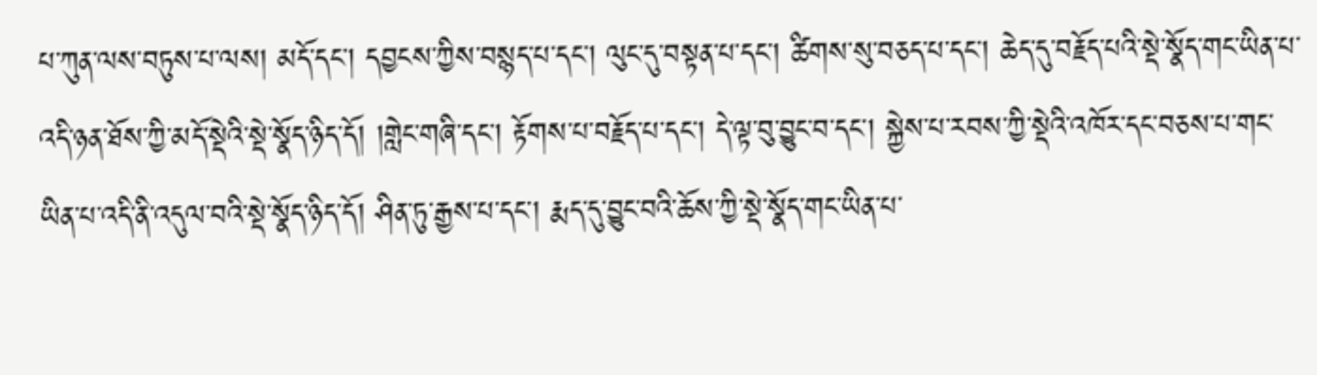པ་ཀུན་ལས་བཏུས་པ་ལས། མདོ་དང་། དབྱངས་ཀྱིས་བསྙད་པ་དང་། ལུང་དུ་བསྟན་པ་དང་། ཚིགས་སུ་བཅད་པ་དང་། ཆེད་དུ་བརྗོད་པའི་སྡེ་སྣོད་གང་ཡིན་པ་འདི་ཉན་ཐོས་ཀྱི་མདོ་སྡེའི་སྡེ་སྣོད་ཉིད་དོ། །གླེང་གཞི་དང་། རྟོགས་པ་བརྗོད་པ་དང་། དེ་ལྟ་བུ་བྱུང་བ་དང་། སྐྱེས་པ་རབས་ཀྱི་སྡེའི་འཁོར་དང་བཅས་པ་གང་ཡིན་པ་འདི་ནི་འདུལ་བའི་སྡེ་སྣོད་ཉིད་དོ། ཤིན་ཏུ་རྒྱས་པ་དང་། རྨད་དུ་བྱུང་བའི་ཆོས་ཀྱི་སྡེ་སྣོད་གང་ཡིན་པ་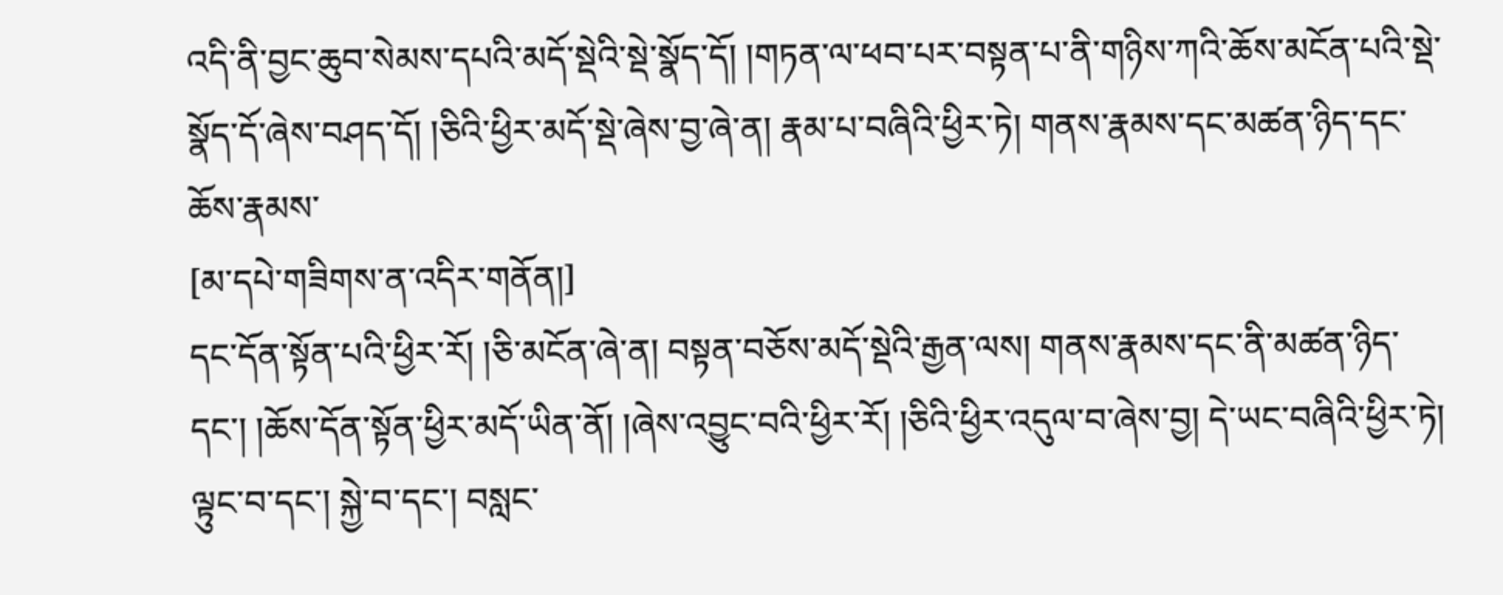འདི་ནི་བྱང་ཆུབ་སེམས་དཔའི་མདོ་སྡེའི་སྡེ་སྣོད་དོ། །གཏན་ལ་ཕབ་པར་བསྟན་པ་ནི་གཉིས་ཀའི་ཆོས་མངོན་པའི་སྡེ་སྣོད་དོ་ཞེས་བཤད་དོ། །ཅིའི་ཕྱིར་མདོ་སྡེ་ཞེས་བྱ་ཞེ་ན། རྣམ་པ་བཞིའི་ཕྱིར་ཏེ། གནས་རྣམས་དང་མཚན་ཉིད་དང་ཆོས་རྣམས་
[མ་དཔེ་གཟིགས་ན་འདིར་གནོན།]
དང་དོན་སྟོན་པའི་ཕྱིར་རོ། །ཅི་མངོན་ཞེ་ན། བསྟན་བཅོས་མདོ་སྡེའི་རྒྱན་ལས། གནས་རྣམས་དང་ནི་མཚན་ཉིད་དང་། །ཆོས་དོན་སྟོན་ཕྱིར་མདོ་ཡིན་ནོ། །ཞེས་འབྱུང་བའི་ཕྱིར་རོ། །ཅིའི་ཕྱིར་འདུལ་བ་ཞེས་བྱ། དེ་ཡང་བཞིའི་ཕྱིར་ཏེ། ལྟུང་བ་དང་། སྐྱེ་བ་དང་། བསླང་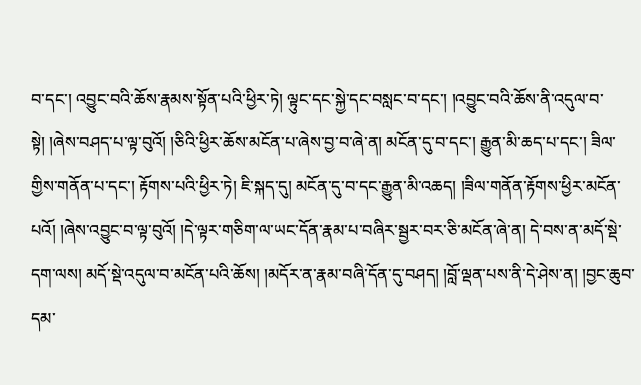བ་དང་། འབྱུང་བའི་ཆོས་རྣམས་སྟོན་པའི་ཕྱིར་ཏེ། ལྟུང་དང་སྐྱེ་དང་བསླང་བ་དང་། །འབྱུང་བའི་ཆོས་ནི་འདུལ་བ་སྟེ། །ཞེས་བཤད་པ་ལྟ་བུའོ། །ཅིའི་ཕྱིར་ཆོས་མངོན་པ་ཞེས་བྱ་བ་ཞེ་ན། མངོན་དུ་བ་དང་། རྒྱུན་མི་ཆད་པ་དང་། ཟིལ་གྱིས་གནོན་པ་དང་། རྟོགས་པའི་ཕྱིར་ཏེ། ཇི་སྐད་དུ། མངོན་དུ་བ་དང་རྒྱུན་མི་འཆད། །ཟིལ་གནོན་རྟོགས་ཕྱིར་མངོན་པའོ། །ཞེས་འབྱུང་བ་ལྟ་བུའོ། །དེ་ལྟར་གཅིག་ལ་ཡང་དོན་རྣམ་པ་བཞིར་སྦྱར་བར་ཅི་མངོན་ཞེ་ན། དེ་བས་ན་མདོ་སྡེ་དག་ལས། མདོ་སྡེ་འདུལ་བ་མངོན་པའི་ཆོས། །མདོར་ན་རྣམ་བཞི་དོན་དུ་བཤད། །བློ་ལྡན་པས་ནི་དེ་ཤེས་ན། །བྱང་ཆུབ་དམ་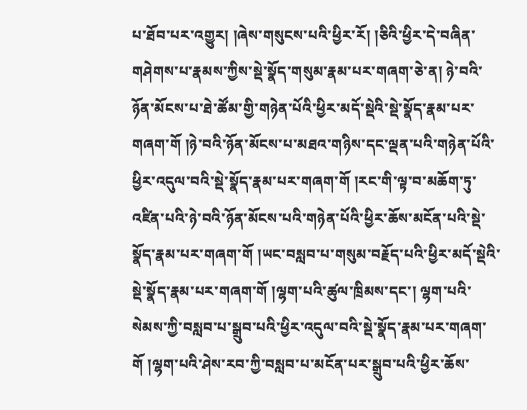པ་ཐོབ་པར་འགྱུར། །ཞེས་གསུངས་པའི་ཕྱིར་རོ། །ཅིའི་ཕྱིར་དེ་བཞིན་གཤེགས་པ་རྣམས་ཀྱིས་སྡེ་སྣོད་གསུམ་རྣམ་པར་གཞག་ཅེ་ན། ཉེ་བའི་ཉོན་མོངས་པ་ཐེ་ཚོམ་གྱི་གཉེན་པོའི་ཕྱིར་མདོ་སྡེའི་སྡེ་སྣོད་རྣམ་པར་གཞག་གོ །ཉེ་བའི་ཉོན་མོངས་པ་མཐའ་གཉིས་དང་ལྡན་པའི་གཉེན་པོའི་ཕྱིར་འདུལ་བའི་སྡེ་སྣོད་རྣམ་པར་གཞག་གོ །རང་གི་ལྟ་བ་མཆོག་ཏུ་འཛིན་པའི་ཉེ་བའི་ཉོན་མོངས་པའི་གཉེན་པོའི་ཕྱིར་ཆོས་མངོན་པའི་སྡེ་སྣོད་རྣམ་པར་གཞག་གོ །ཡང་བསླབ་པ་གསུམ་བརྗོད་པའི་ཕྱིར་མདོ་སྡེའི་སྡེ་སྣོད་རྣམ་པར་གཞག་གོ །ལྷག་པའི་ཚུལ་ཁྲིམས་དང་། ལྷག་པའི་སེམས་ཀྱི་བསླབ་པ་སྒྲུབ་པའི་ཕྱིར་འདུལ་བའི་སྡེ་སྣོད་རྣམ་པར་གཞག་གོ །ལྷག་པའི་ཤེས་རབ་ཀྱི་བསླབ་པ་མངོན་པར་སྒྲུབ་པའི་ཕྱིར་ཆོས་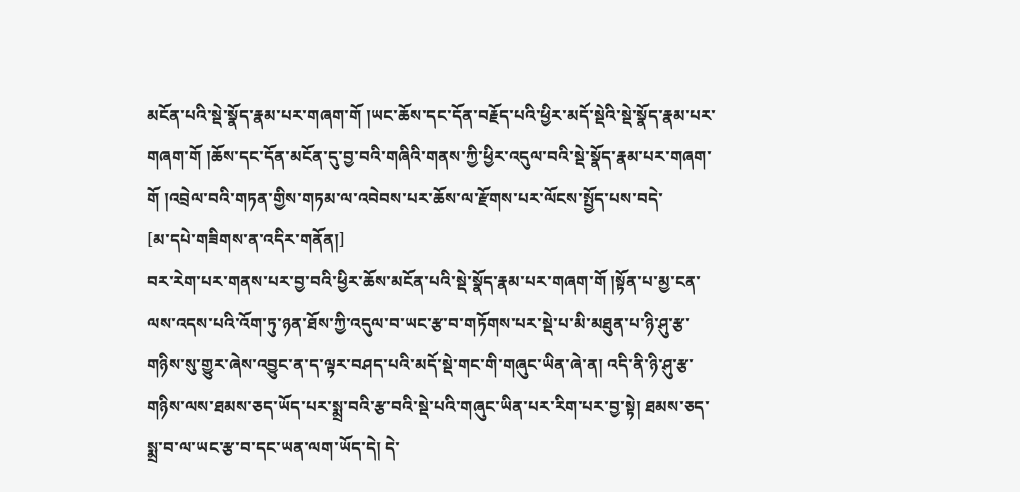མངོན་པའི་སྡེ་སྣོད་རྣམ་པར་གཞག་གོ །ཡང་ཆོས་དང་དོན་བརྗོད་པའི་ཕྱིར་མདོ་སྡེའི་སྡེ་སྣོད་རྣམ་པར་གཞག་གོ །ཆོས་དང་དོན་མངོན་དུ་བྱ་བའི་གཞིའི་གནས་ཀྱི་ཕྱིར་འདུལ་བའི་སྡེ་སྣོད་རྣམ་པར་གཞག་གོ །འབྲེལ་བའི་གཏན་གྱིས་གཏམ་ལ་འབེབས་པར་ཆོས་ལ་རྫོགས་པར་ལོངས་སྤྱོད་པས་བདེ་
[མ་དཔེ་གཟིགས་ན་འདིར་གནོན།]
བར་རེག་པར་གནས་པར་བྱ་བའི་ཕྱིར་ཆོས་མངོན་པའི་སྡེ་སྣོད་རྣམ་པར་གཞག་གོ །སྟོན་པ་མྱ་ངན་ལས་འདས་པའི་འོག་ཏུ་ཉན་ཐོས་ཀྱི་འདུལ་བ་ཡང་རྩ་བ་གཏོགས་པར་སྡེ་པ་མི་མཐུན་པ་ཉི་ཤུ་རྩ་གཉིས་སུ་གྱུར་ཞེས་འབྱུང་ན་ད་ལྟར་བཤད་པའི་མདོ་སྡེ་གང་གི་གཞུང་ཡིན་ཞེ་ན། འདི་ནི་ཉི་ཤུ་རྩ་གཉིས་ལས་ཐམས་ཅད་ཡོད་པར་སྨྲ་བའི་རྩ་བའི་སྡེ་པའི་གཞུང་ཡིན་པར་རིག་པར་བྱ་སྟེ། ཐམས་ཅད་སྨྲ་བ་ལ་ཡང་རྩ་བ་དང་ཡན་ལག་ཡོད་དེ། དེ་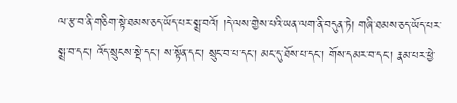ལ་རྩ་བ་ནི་གཅིག་སྟེ་ཐམས་ཅད་ཡོད་པར་སྨྲ་བའོ། །དེ་ལས་གྱེས་པའི་ཡན་ལག་ནི་བདུན་ཏེ། གཞི་ཐམས་ཅད་ཡོད་པར་སྨྲ་བ་དང་། འོད་སྲུངས་སྡེ་དང་། ས་སྟོན་དང་། སྲུང་བ་པ་དང་། མང་དུ་ཐོས་པ་དང་། གོས་དམར་བ་དང་། རྣམ་པར་ཕྱེ་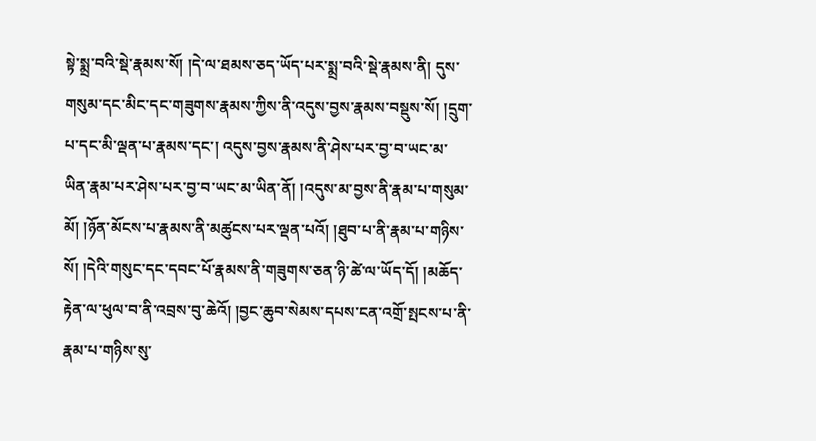སྟེ་སྨྲ་བའི་སྡེ་རྣམས་སོ། །དེ་ལ་ཐམས་ཅད་ཡོད་པར་སྨྲ་བའི་སྡེ་རྣམས་ནི། དུས་གསུམ་དང་མིང་དང་གཟུགས་རྣམས་ཀྱིས་ནི་འདུས་བྱས་རྣམས་བསྡུས་སོ། །དྲུག་པ་དང་མི་ལྡན་པ་རྣམས་དང་། འདུས་བྱས་རྣམས་ནི་ཤེས་པར་བྱ་བ་ཡང་མ་ཡིན་རྣམ་པར་ཤེས་པར་བྱ་བ་ཡང་མ་ཡིན་ནོ། །འདུས་མ་བྱས་ནི་རྣམ་པ་གསུམ་མོ། །ཉོན་མོངས་པ་རྣམས་ནི་མཚུངས་པར་ལྡན་པའོ། །ཐུབ་པ་ནི་རྣམ་པ་གཉིས་སོ། །དེའི་གསུང་དང་དབང་པོ་རྣམས་ནི་གཟུགས་ཅན་ཉི་ཚེ་ལ་ཡོད་དོ། །མཆོད་རྟེན་ལ་ཕུལ་བ་ནི་འབྲས་བུ་ཆེའོ། །བྱང་ཆུབ་སེམས་དཔས་ངན་འགྲོ་སྤངས་པ་ནི་རྣམ་པ་གཉིས་སུ་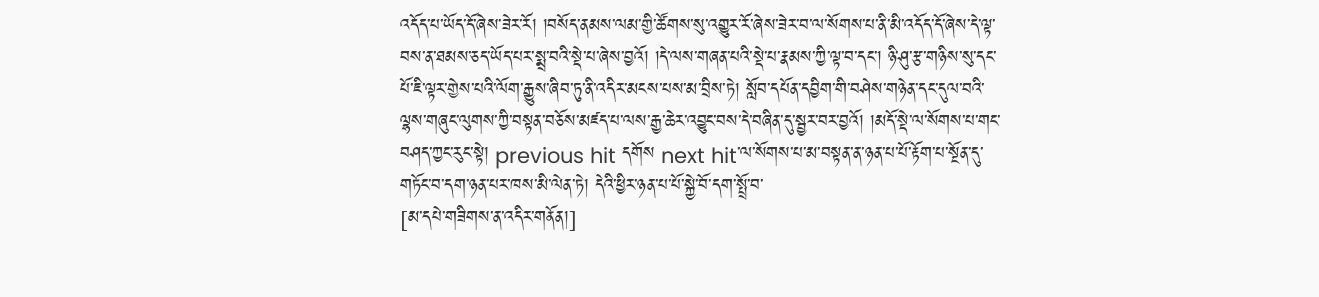འདོད་པ་ཡོད་དོ་ཞེས་ཟེར་རོ། །བསོད་ནམས་ལམ་གྱི་ཚོགས་སུ་འགྱུར་རོ་ཞེས་ཟེར་བ་ལ་སོགས་པ་ནི་མི་འདོད་དོ་ཞེས་དེ་ལྟ་བས་ན་ཐམས་ཅད་ཡོད་པར་སྨྲ་བའི་སྡེ་པ་ཞེས་བྱའོ། །དེ་ལས་གཞན་པའི་སྡེ་པ་རྣམས་ཀྱི་ལྟ་བ་དང་། ཉི་ཤུ་རྩ་གཉིས་སུ་དང་པོ་ཇི་ལྟར་གྱེས་པའི་ལོག་རྒྱུས་ཞིབ་ཏུ་ནི་འདིར་མངས་པས་མ་བྲིས་ཏེ། སློབ་དཔོན་དབྱིག་གི་བཤེས་གཉེན་དང་དུལ་བའི་ལྷས་གཞུང་ལུགས་ཀྱི་བསྟན་བཅོས་མཛད་པ་ལས་རྒྱ་ཆེར་འབྱུང་བས་དེ་བཞིན་དུ་སྦྱར་བར་བྱའོ། །མདོ་སྡེ་ལ་སོགས་པ་གང་བཤད་ཀྱང་རུང་སྟེ། previous hit དགོས next hit་ལ་སོགས་པ་མ་བསྟན་ན་ཉན་པ་པོ་རྟོག་པ་སྔོན་དུ་གཏོང་བ་དག་ཉན་པར་ཁས་མི་ལེན་ཏེ། དེའི་ཕྱིར་ཉན་པ་པོ་སྐྱེ་བོ་དག་སྤྲོ་བ་
[མ་དཔེ་གཟིགས་ན་འདིར་གནོན།]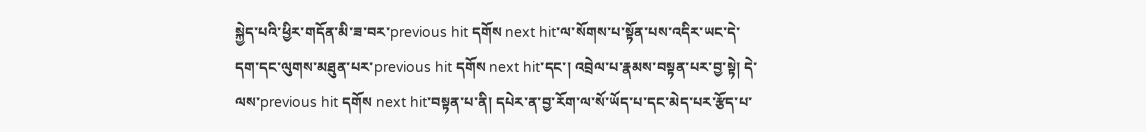སྐྱེད་པའི་ཕྱིར་གདོན་མི་ཟ་བར་previous hit དགོས next hit་ལ་སོགས་པ་སྟོན་པས་འདིར་ཡང་དེ་དག་དང་ལུགས་མཐུན་པར་previous hit དགོས next hit་དང་། འབྲེལ་པ་རྣམས་བསྟན་པར་བྱ་སྟེ། དེ་ལས་previous hit དགོས next hit་བསྟན་པ་ནི། དཔེར་ན་བྱ་རོག་ལ་སོ་ཡོད་པ་དང་མེད་པར་རྩོད་པ་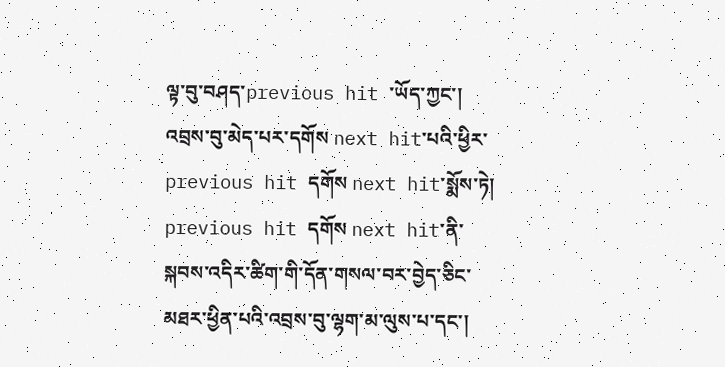ལྟ་བུ་བཤད་previous hit ་ཡོད་ཀྱང་། འབྲས་བུ་མེད་པར་དགོས next hit་པའི་ཕྱིར་previous hit དགོས next hit་སྨོས་ཏེ། previous hit དགོས next hit་ནི་སྐབས་འདིར་ཚིག་གི་དོན་གསལ་བར་བྱེད་ཅིང་མཐར་ཕྱིན་པའི་འབྲས་བུ་ལྷག་མ་ལུས་པ་དང་།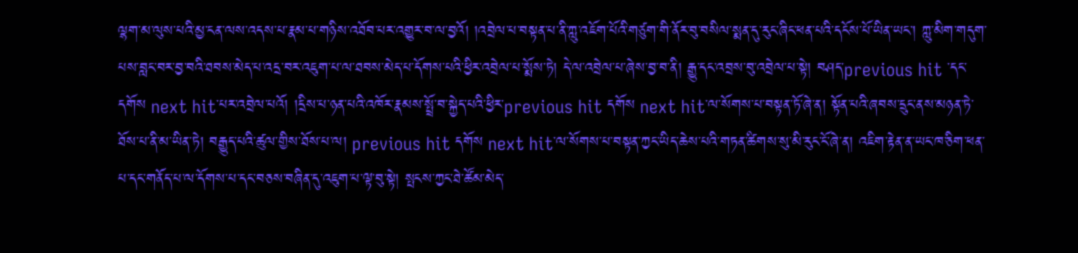ལྷག་མ་ལུས་པའི་མྱ་ངན་ལས་འདས་པ་རྣམ་པ་གཉིས་འཐོབ་པར་འགྱུར་བ་ལ་བྱའོ། །འབྲེལ་པ་བསྟན་པ་ནི་ཀླུ་འཇོག་པོའི་གཙུག་གི་ནོར་བུ་བསིལ་སྨན་དུ་རུང་ཞིང་ཕན་པའི་དངོས་པོ་ཡིན་ཡང་། ཀླུ་མིག་གདུག་པས་བླང་བར་བྱ་བའི་ཐབས་མེད་པ་འདྲ་བར་འཇུག་པ་ལ་ཐབས་མེད་པ་དོགས་པའི་ཕྱིར་འབྲེལ་པ་སྨོས་ཏེ། དེ་ལ་འབྲེལ་པ་ཞེས་བྱ་བ་ནི། རྒྱུ་དང་འབྲས་བུ་འབྲེལ་པ་སྟེ། བཤད་previous hit ་དང་དགོས next hit་པར་འབྲེལ་པའོ། །དྲིས་པ་ཉན་པའི་འཁོར་རྣམས་སྤྲོ་བ་སྐྱེད་པའི་ཕྱིར་previous hit དགོས next hit་ལ་སོགས་པ་བསྟན་ཏོ་ཞེ་ན། སྟོན་པའི་ཞབས་དྲུང་ནས་མཉན་ཏེ་ཐོས་པ་ནི་མ་ཡིན་ཏེ། བརྒྱུད་པའི་ཚུལ་གྱིས་ཐོས་པ་ལ། previous hit དགོས next hit་ལ་སོགས་པ་བསྟན་ཀྱང་ཡིད་ཆེས་པའི་གཏན་ཚིགས་སུ་མི་རུང་ངོ་ཞེ་ན། འཇིག་རྟེན་ན་ཡང་ཁ་ཅིག་ཕན་པ་དང་གནོད་པ་ལ་དོགས་པ་དང་བཅས་བཞིན་དུ་འཇུག་པ་ལྟ་བུ་སྟེ། སྤངས་ཀྱང་ཐེ་ཚོམ་མེད་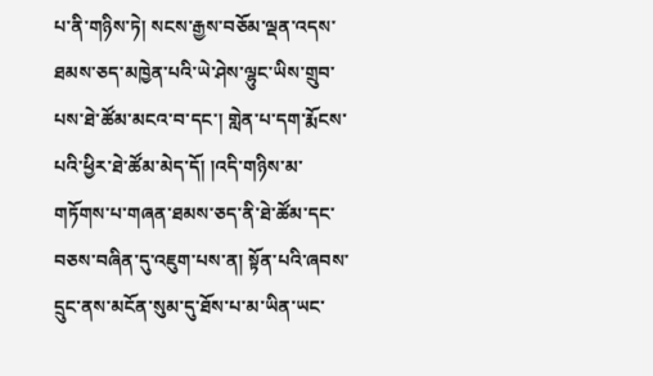པ་ནི་གཉིས་ཏེ། སངས་རྒྱས་བཅོམ་ལྡན་འདས་ཐམས་ཅད་མཁྱེན་པའི་ཡེ་ཤེས་ལྷུང་ཡིས་གྲུབ་པས་ཐེ་ཚོམ་མངའ་བ་དང་། གླེན་པ་དག་རྨོངས་པའི་ཕྱིར་ཐེ་ཚོམ་མེད་དོ། །འདི་གཉིས་མ་གཏོགས་པ་གཞན་ཐམས་ཅད་ནི་ཐེ་ཚོམ་དང་བཅས་བཞིན་དུ་འཇུག་པས་ན། སྟོན་པའི་ཞབས་དྲུང་ནས་མངོན་སུམ་དུ་ཐོས་པ་མ་ཡིན་ཡང་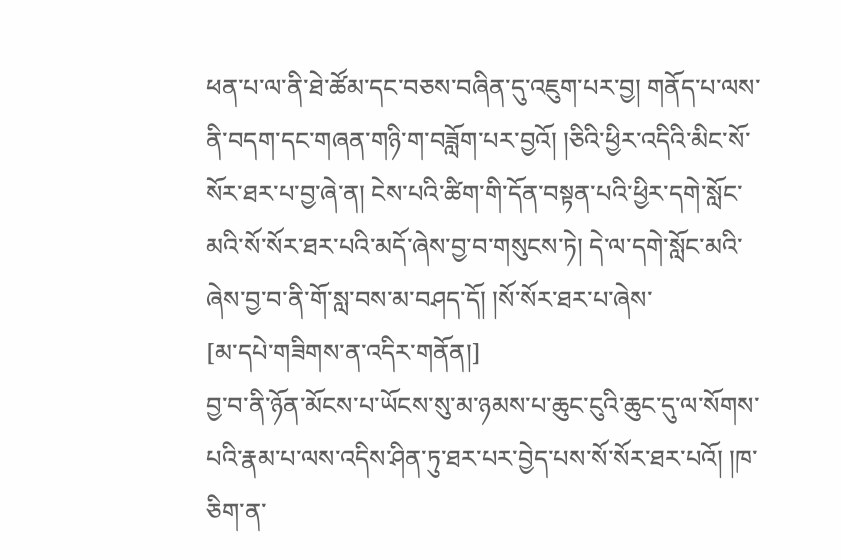ཕན་པ་ལ་ནི་ཐེ་ཚོམ་དང་བཅས་བཞིན་དུ་འཇུག་པར་བྱ། གནོད་པ་ལས་ནི་བདག་དང་གཞན་གཉི་ག་བཟློག་པར་བྱའོ། །ཅིའི་ཕྱིར་འདིའི་མིང་སོ་སོར་ཐར་པ་བྱ་ཞེ་ན། ངེས་པའི་ཚིག་གི་དོན་བསྟན་པའི་ཕྱིར་དགེ་སློང་མའི་སོ་སོར་ཐར་པའི་མདོ་ཞེས་བྱ་བ་གསུངས་ཏེ། དེ་ལ་དགེ་སློང་མའི་ཞེས་བྱ་བ་ནི་གོ་སླ་བས་མ་བཤད་དོ། །སོ་སོར་ཐར་པ་ཞེས་
[མ་དཔེ་གཟིགས་ན་འདིར་གནོན།]
བྱ་བ་ནི་ཉོན་མོངས་པ་ཡོངས་སུ་མ་ཉམས་པ་ཆུང་ངུའི་ཆུང་དུ་ལ་སོགས་པའི་རྣམ་པ་ལས་འདིས་ཤིན་ཏུ་ཐར་པར་བྱེད་པས་སོ་སོར་ཐར་པའོ། །ཁ་ཅིག་ན་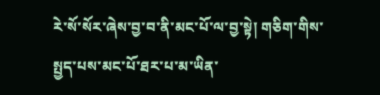རེ་སོ་སོར་ཞེས་བྱ་བ་ནི་མང་པོ་ལ་བྱ་སྟེ། གཅིག་གིས་སྤྱད་པས་མང་པོ་ཐར་པ་མ་ཡིན་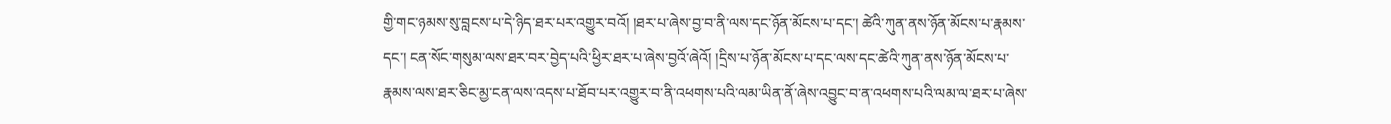གྱི་གང་ཉམས་སུ་བླངས་པ་དེ་ཉིད་ཐར་པར་འགྱུར་བའོ། །ཐར་པ་ཞེས་བྱ་བ་ནི་ལས་དང་ཉོན་མོངས་པ་དང་། ཚེའི་ཀུན་ནས་ཉོན་མོངས་པ་རྣམས་དང་། ངན་སོང་གསུམ་ལས་ཐར་བར་བྱེད་པའི་ཕྱིར་ཐར་པ་ཞེས་བྱའོ་ཞེའོ། །དྲིས་པ་ཉོན་མོངས་པ་དང་ལས་དང་ཚེའི་ཀུན་ནས་ཉོན་མོངས་པ་རྣམས་ལས་ཐར་ཅིང་མྱ་ངན་ལས་འདས་པ་ཐོབ་པར་འགྱུར་བ་ནི་འཕགས་པའི་ལམ་ཡིན་ནོ་ཞེས་འབྱུང་བ་ན་འཕགས་པའི་ལམ་ལ་ཐར་པ་ཞེས་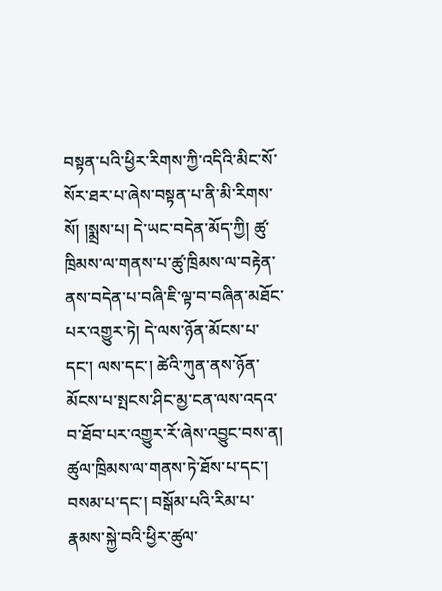བསྟན་པའི་ཕྱིར་རིགས་ཀྱི་འདིའི་མིང་སོ་སོར་ཐར་པ་ཞེས་བསྟན་པ་ནི་མི་རིགས་སོ། །སྨྲས་པ། དེ་ཡང་བདེན་མོད་ཀྱི། ཚུ་ཁྲིམས་ལ་གནས་པ་ཚུ་ཁྲིམས་ལ་བརྟེན་ནས་བདེན་པ་བཞི་ཇི་ལྟ་བ་བཞིན་མཐོང་པར་འགྱུར་ཏེ། དེ་ལས་ཉོན་མོངས་པ་དང་། ལས་དང་། ཚེའི་ཀུན་ནས་ཉོན་མོངས་པ་སྤངས་ཤིང་མྱ་ངན་ལས་འདའ་བ་ཐོབ་པར་འགྱུར་རོ་ཞེས་འབྱུང་བས་ན། ཚུལ་ཁྲིམས་ལ་གནས་ཏེ་ཐོས་པ་དང་། བསམ་པ་དང་། བསྒོམ་པའི་རིམ་པ་རྣམས་སྐྱེ་བའི་ཕྱིར་ཚུལ་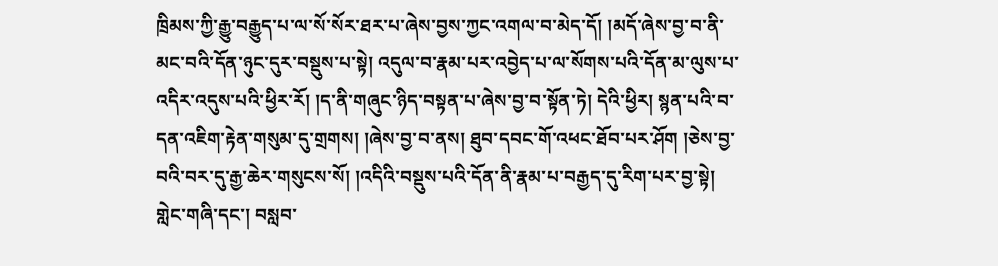ཁྲིམས་ཀྱི་རྒྱུ་བརྒྱུད་པ་ལ་སོ་སོར་ཐར་པ་ཞེས་བྱས་ཀྱང་འགལ་བ་མེད་དོ། །མདོ་ཞེས་བྱ་བ་ནི་མང་བའི་དོན་ཉུང་དུར་བསྡུས་པ་སྟེ། འདུལ་བ་རྣམ་པར་འབྱེད་པ་ལ་སོགས་པའི་དོན་མ་ལུས་པ་འདིར་འདུས་པའི་ཕྱིར་རོ། །ད་ནི་གཞུང་ཉིད་བསྟན་པ་ཞེས་བྱ་བ་སྟོན་ཏེ། དེའི་ཕྱིར། སྙན་པའི་བ་དན་འཇིག་རྟེན་གསུམ་དུ་གྲགས། །ཞེས་བྱ་བ་ནས། ཐུབ་དབང་གོ་འཕང་ཐོབ་པར་ཤོག །ཅེས་བྱ་བའི་བར་དུ་རྒྱ་ཆེར་གསུངས་སོ། །འདིའི་བསྡུས་པའི་དོན་ནི་རྣམ་པ་བརྒྱད་དུ་རིག་པར་བྱ་སྟེ། གླེང་གཞི་དང་། བསླབ་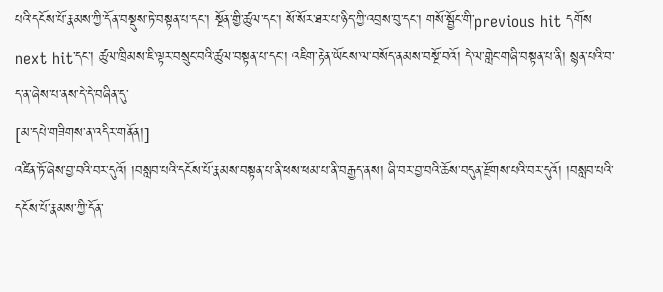པའི་དངོས་པོ་རྣམས་ཀྱི་དོན་བསྡུས་ཏེ་བསྟན་པ་དང་། སྔོན་གྱི་ཚུལ་དང་། སོ་སོར་ཐར་པ་ཉིད་ཀྱི་འབྲས་བུ་དང་། གསོ་སྦྱོང་གི་previous hit དགོས next hit་དང་། ཚུལ་ཁྲིམས་ཇི་ལྟར་བསྲུང་བའི་ཚུལ་བསྟན་པ་དང་། འཇིག་རྟེན་ཡོངས་ལ་བསོད་ནམས་བསྔོ་བའོ། དེ་ལ་གླེང་གཞི་བསྟན་པ་ནི། སྙན་པའི་བ་ད་ན་ཞེས་པ་ནས་དེ་དེ་བཞིན་དུ་
[མ་དཔེ་གཟིགས་ན་འདིར་གནོན།]
འཛིན་ཏོ་ཞེས་བྱ་བའི་བར་དུའོ། །བསླབ་པའི་དངོས་པོ་རྣམས་བསྟན་པ་ནི་ཕས་ཕམ་པ་ནི་བརྒྱད་ནས། ཞི་བར་བྱ་བའི་ཆོས་བདུན་རྫོགས་པའི་བར་དུའོ། །བསླབ་པའི་དངོས་པོ་རྣམས་ཀྱི་དོན་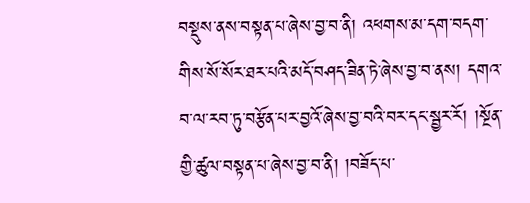བསྡུས་ནས་བསྟན་པ་ཞེས་བྱ་བ་ནི། འཕགས་མ་དག་བདག་གིས་སོ་སོར་ཐར་པའི་མདོ་བཤད་ཟིན་ཏེ་ཞེས་བྱ་བ་ནས། དགའ་བ་ལ་རབ་ཏུ་བརྩོན་པར་བྱའོ་ཞེས་བྱ་བའི་བར་དང་སྦྱར་རོ། །སྔོན་གྱི་ཚུལ་བསྟན་པ་ཞེས་བྱ་བ་ནི། །བཟོད་པ་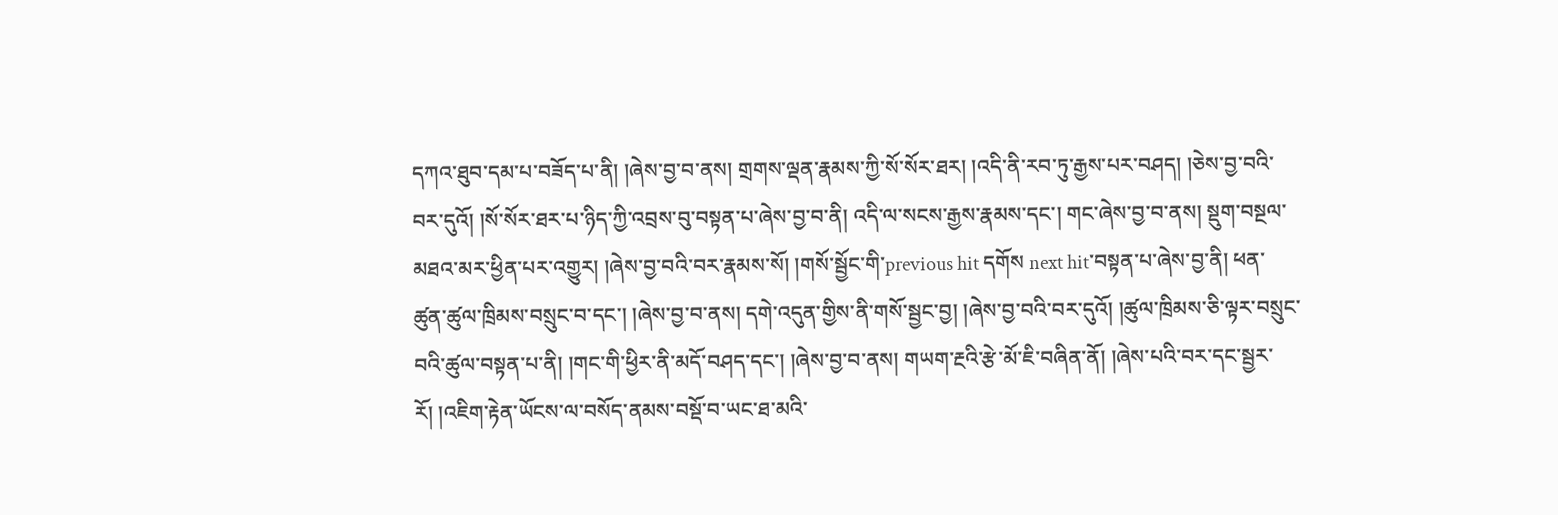དཀའ་ཐུབ་དམ་པ་བཟོད་པ་ནི། །ཞེས་བྱ་བ་ནས། གྲགས་ལྡན་རྣམས་ཀྱི་སོ་སོར་ཐར། །འདི་ནི་རབ་ཏུ་རྒྱས་པར་བཤད། །ཅེས་བྱ་བའི་བར་དུའོ། །སོ་སོར་ཐར་པ་ཉིད་ཀྱི་འབྲས་བུ་བསྟན་པ་ཞེས་བྱ་བ་ནི། འདི་ལ་སངས་རྒྱས་རྣམས་དང་། གང་ཞེས་བྱ་བ་ནས། སྡུག་བསྔལ་མཐའ་མར་ཕྱིན་པར་འགྱུར། །ཞེས་བྱ་བའི་བར་རྣམས་སོ། །གསོ་སྦྱོང་གི་previous hit དགོས next hit་བསྟན་པ་ཞེས་བྱ་ནི། ཕན་ཚུན་ཚུལ་ཁྲིམས་བསྲུང་བ་དང་། །ཞེས་བྱ་བ་ནས། དགེ་འདུན་གྱིས་ནི་གསོ་སྦྱང་བྱ། །ཞེས་བྱ་བའི་བར་དུའོ། །ཚུལ་ཁྲིམས་ཅི་ལྟར་བསྲུང་བའི་ཚུལ་བསྟན་པ་ནི། །གང་གི་ཕྱིར་ནི་མདོ་བཤད་དང་། །ཞེས་བྱ་བ་ནས། གཡག་རྔའི་རྩེ་མོ་ཇི་བཞིན་ནོ། །ཞེས་པའི་བར་དང་སྦྱར་རོ། །འཇིག་རྟེན་ཡོངས་ལ་བསོད་ནམས་བསྡོ་བ་ཡང་ཐ་མའི་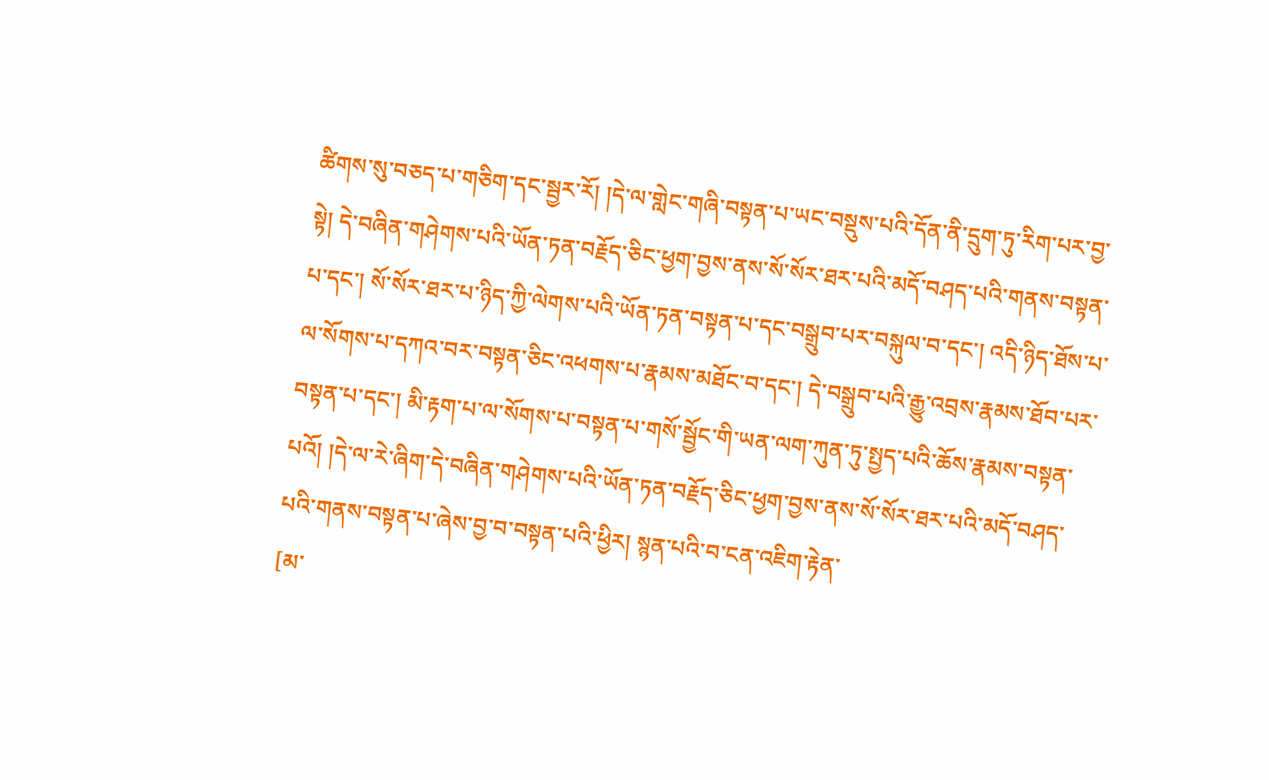ཚིགས་སུ་བཅད་པ་གཅིག་དང་སྦྱར་རོ། །དེ་ལ་གླེང་གཞི་བསྟན་པ་ཡང་བསྡུས་པའི་དོན་ནི་དྲུག་ཏུ་རིག་པར་བྱ་སྟེ། དེ་བཞིན་གཤེགས་པའི་ཡོན་ཏན་བརྗོད་ཅིང་ཕྱག་བྱས་ནས་སོ་སོར་ཐར་པའི་མདོ་བཤད་པའི་གནས་བསྟན་པ་དང་། སོ་སོར་ཐར་པ་ཉིད་ཀྱི་ལེགས་པའི་ཡོན་ཏན་བསྟན་པ་དང་བསྒྲུབ་པར་བསྐུལ་བ་དང་། འདི་ཉིད་ཐོས་པ་ལ་སོགས་པ་དཀའ་བར་བསྟན་ཅིང་འཕགས་པ་རྣམས་མཐོང་བ་དང་། དེ་བསྒྲུབ་པའི་རྒྱུ་འབྲས་རྣམས་ཐོབ་པར་བསྟན་པ་དང་། མི་རྟག་པ་ལ་སོགས་པ་བསྟན་པ་གསོ་སྦྱོང་གི་ཡན་ལག་ཀུན་ཏུ་སྤྱད་པའི་ཆོས་རྣམས་བསྟན་པའོ། །དེ་ལ་རེ་ཞིག་དེ་བཞིན་གཤེགས་པའི་ཡོན་ཏན་བརྗོད་ཅིང་ཕྱག་བྱས་ནས་སོ་སོར་ཐར་པའི་མདོ་བཤད་པའི་གནས་བསྟན་པ་ཞེས་བྱ་བ་བསྟན་པའི་ཕྱིར། སྙན་པའི་བ་ངན་འཇིག་རྟེན་
[མ་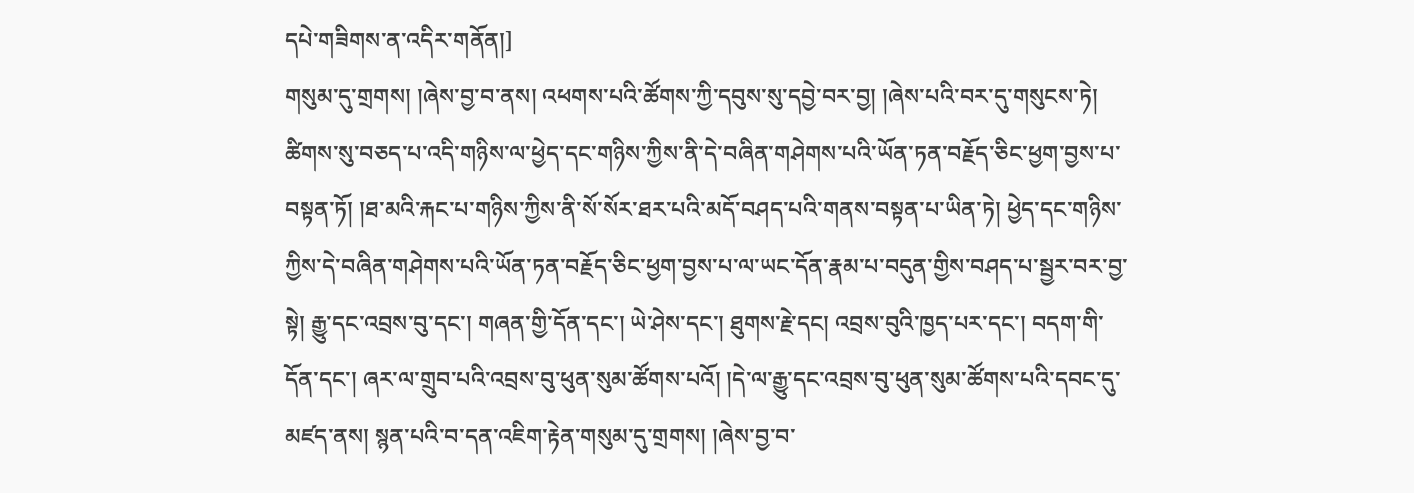དཔེ་གཟིགས་ན་འདིར་གནོན།]
གསུམ་དུ་གྲགས། །ཞེས་བྱ་བ་ནས། འཕགས་པའི་ཚོགས་ཀྱི་དབུས་སུ་དབྱེ་བར་བྱ། །ཞེས་པའི་བར་དུ་གསུངས་ཏེ། ཚིགས་སུ་བཅད་པ་འདི་གཉིས་ལ་ཕྱེད་དང་གཉིས་ཀྱིས་ནི་དེ་བཞིན་གཤེགས་པའི་ཡོན་ཏན་བརྗོད་ཅིང་ཕྱག་བྱས་པ་བསྟན་ཏོ། །ཐ་མའི་རྐང་པ་གཉིས་ཀྱིས་ནི་སོ་སོར་ཐར་པའི་མདོ་བཤད་པའི་གནས་བསྟན་པ་ཡིན་ཏེ། ཕྱེད་དང་གཉིས་ཀྱིས་དེ་བཞིན་གཤེགས་པའི་ཡོན་ཏན་བརྗོད་ཅིང་ཕྱག་བྱས་པ་ལ་ཡང་དོན་རྣམ་པ་བདུན་གྱིས་བཤད་པ་སྦྱར་བར་བྱ་སྟེ། རྒྱུ་དང་འབྲས་བུ་དང་། གཞན་གྱི་དོན་དང་། ཡེ་ཤེས་དང་། ཐུགས་རྗེ་དང། འབྲས་བུའི་ཁྱད་པར་དང་། བདག་གི་དོན་དང་། ཞར་ལ་གྲུབ་པའི་འབྲས་བུ་ཕུན་སུམ་ཚོགས་པའོ། །དེ་ལ་རྒྱུ་དང་འབྲས་བུ་ཕུན་སུམ་ཚོགས་པའི་དབང་དུ་མཛད་ནས། སྙན་པའི་བ་དན་འཇིག་རྟེན་གསུམ་དུ་གྲགས། །ཞེས་བྱ་བ་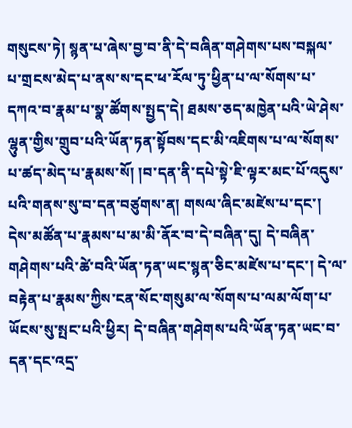གསུངས་ཏེ། སྙན་པ་ཞེས་བྱ་བ་ནི་དེ་བཞིན་གཤེགས་པས་བསྐལ་པ་གྲངས་མེད་པ་ནས་ས་དང་ཕ་རོལ་ཏུ་ཕྱིན་པ་ལ་སོགས་པ་དཀའ་བ་རྣམ་པ་སྣ་ཚོགས་སྤྱད་དེ། ཐམས་ཅད་མཁྱེན་པའི་ཡེ་ཤེས་ལྷུན་གྱིས་གྲུབ་པའི་ཡོན་ཏན་སྟོབས་དང་མི་འཇིགས་པ་ལ་སོགས་པ་ཚད་མེད་པ་རྣམས་སོ། །བ་དན་ནི་དཔེ་སྟེ་ཇི་ལྟར་མང་པོ་འདུས་པའི་གནས་སུ་བ་དན་བཙུགས་ན། གསལ་ཞིང་མཛེས་པ་དང་། དེས་མཚོན་པ་རྣམས་པ་མ་མི་ནོར་བ་དེ་བཞིན་དུ། དེ་བཞིན་གཤེགས་པའི་ཚེ་བའི་ཡོན་ཏན་ཡང་སྙན་ཅིང་མཛེས་པ་དང་། དེ་ལ་བརྟེན་པ་རྣམས་ཀྱིས་ངན་སོང་གསུམ་ལ་སོགས་པ་ལམ་ལོག་པ་ཡོངས་སུ་སྤང་པའི་ཕྱིར། དེ་བཞིན་གཤེགས་པའི་ཡོན་ཏན་ཡང་བ་དན་དང་འདྲ་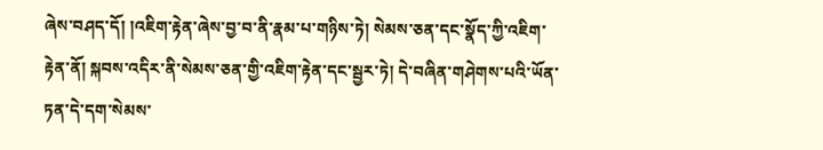ཞེས་བཤད་དོ། །འཇིག་རྟེན་ཞེས་བྱ་བ་ནི་རྣམ་པ་གཉིས་ཏེ། སེམས་ཅན་དང་སྣོད་ཀྱི་འཇིག་རྟེན་ནོ། སྐབས་འདིར་ནི་སེམས་ཅན་གྱི་འཇིག་རྟེན་དང་སྦྱར་ཏེ། དེ་བཞིན་གཤེགས་པའི་ཡོན་ཏན་དེ་དག་སེམས་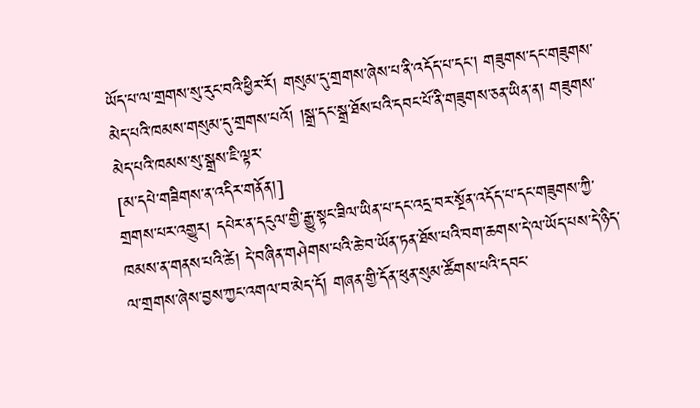ཡོད་པ་ལ་གྲགས་སུ་རུང་བའི་ཕྱིར་རོ། གསུམ་དུ་གྲགས་ཞེས་པ་ནི་འདོད་པ་དང་། གཟུགས་དང་གཟུགས་མེད་པའི་ཁམས་གསུམ་དུ་གྲགས་པའོ། །སྒྲ་དང་སྒྲ་ཐོས་པའི་དབང་པོ་ནི་གཟུགས་ཅན་ཡིན་ན། གཟུགས་མེད་པའི་ཁམས་སུ་སྒྲས་ཇི་ལྟར་
[མ་དཔེ་གཟིགས་ན་འདིར་གནོན།]
གྲགས་པར་འགྱུར། དཔེར་ན་དངུལ་གྱི་རྒྱུ་སྟང་ཟིལ་ཡིན་པ་དང་འདྲ་བར་སྔོན་འདོད་པ་དང་གཟུགས་ཀྱི་ཁམས་ན་གནས་པའི་ཚེ། དེ་བཞིན་གཤེགས་པའི་ཆེ་བ་ཡོན་ཏན་ཐོས་པའི་བག་ཆགས་དེ་ལ་ཡོད་པས་དེ་ཉིད་ལ་གྲགས་ཞེས་བྱས་ཀྱང་འགལ་བ་མེད་དོ། གཞན་གྱི་དོན་ཕུན་སུམ་ཚོགས་པའི་དབང་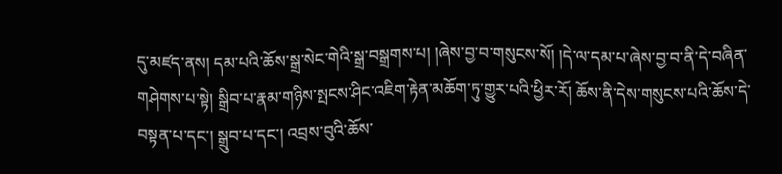དུ་མཛད་ནས། དམ་པའི་ཆོས་སྒྲ་སེང་གེའི་སྒྲ་བསྒྲགས་པ། །ཞེས་བྱ་བ་གསུངས་སོ། །དེ་ལ་དམ་པ་ཞེས་བྱ་བ་ནི་དེ་བཞིན་གཤེགས་པ་སྟེ། སྒྲིབ་པ་རྣམ་གཉིས་སྤངས་ཤིང་འཇིག་རྟེན་མཆོག་ཏུ་གྱུར་པའི་ཕྱིར་རོ། ཆོས་ནི་དེས་གསུངས་པའི་ཆོས་དེ་བསྟན་པ་དང་། སྒྲུབ་པ་དང་། འབྲས་བུའི་ཆོས་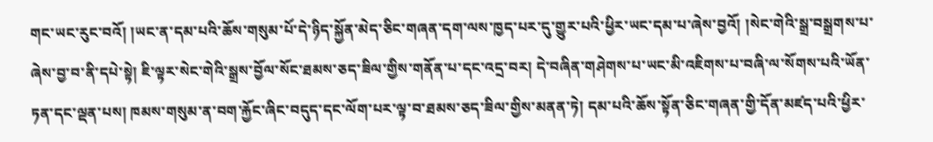གང་ཡང་རུང་བའོ། །ཡང་ན་དམ་པའི་ཆོས་གསུམ་པོ་དེ་ཉིད་སྐྱོན་མེད་ཅིང་གཞན་དག་ལས་ཁྱད་པར་དུ་གྱུར་པའི་ཕྱིར་ཡང་དམ་པ་ཞེས་བྱའོ། །སེང་གེའི་སྒྲ་བསྒྲགས་པ་ཞེས་བྱ་བ་ནི་དཔེ་སྟེ། ཇི་ལྟར་སེང་གེའི་སྒྲས་བྱོལ་སོང་ཐམས་ཅད་ཟིལ་གྱིས་གནོན་པ་དང་འདྲ་བར། དེ་བཞིན་གཤེགས་པ་ཡང་མི་འཇིགས་པ་བཞི་ལ་སོགས་པའི་ཡོན་ཏན་དང་ལྡན་པས། ཁམས་གསུམ་ན་བག་རྐྱོང་ཞིང་བདུད་དང་ལོག་པར་ལྟ་བ་ཐམས་ཅད་ཟིལ་གྱིས་མནན་ཏེ། དམ་པའི་ཆོས་སྟོན་ཅིང་གཞན་གྱི་དོན་མཛད་པའི་ཕྱིར་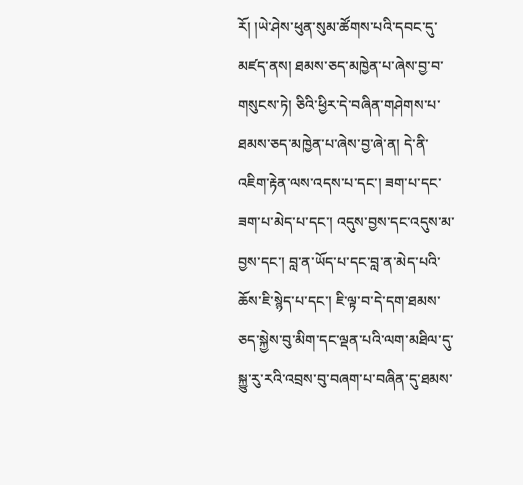རོ། །ཡེ་ཤེས་ཕུན་སུམ་ཚོགས་པའི་དབང་དུ་མཛད་ནས། ཐམས་ཅད་མཁྱེན་པ་ཞེས་བྱ་བ་གསུངས་ཏེ། ཅིའི་ཕྱིར་དེ་བཞིན་གཤེགས་པ་ཐམས་ཅད་མཁྱེན་པ་ཞེས་བྱ་ཞེ་ན། དེ་ནི་འཇིག་རྟེན་ལས་འདས་པ་དང་། ཟག་པ་དང་ཟག་པ་མེད་པ་དང་། འདུས་བྱས་དང་འདུས་མ་བྱས་དང་། བླ་ན་ཡོད་པ་དང་བླ་ན་མེད་པའི་ཆོས་ཇི་སྙེད་པ་དང་། ཇི་ལྟ་བ་དེ་དག་ཐམས་ཅད་སྐྱེས་བུ་མིག་དང་ལྡན་པའི་ལག་མཐིལ་དུ་སྐྱུ་རུ་རའི་འབྲས་བུ་བཞག་པ་བཞིན་དུ་ཐམས་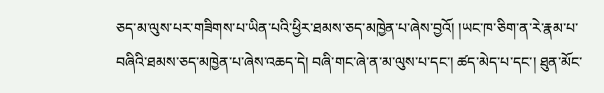ཅད་མ་ལུས་པར་གཟིགས་པ་ཡིན་པའི་ཕྱིར་ཐམས་ཅད་མཁྱེན་པ་ཞེས་བྱའོ། །ཡང་ཁ་ཅིག་ན་རེ་རྣམ་པ་བཞིའི་ཐམས་ཅད་མཁྱེན་པ་ཞེས་འཆད་དེ། བཞི་གང་ཞེ་ན་མ་ལུས་པ་དང་། ཚད་མེད་པ་དང་། ཐུན་མོང་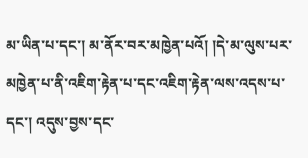མ་ཡིན་པ་དང་། མ་ནོར་བར་མཁྱེན་པའོ། །དེ་མ་ལུས་པར་མཁྱེན་པ་ནི་འཇིག་རྟེན་པ་དང་འཇིག་རྟེན་ལས་འདས་པ་དང་། འདུས་བྱས་དང་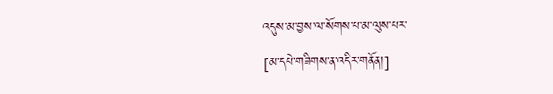འདུས་མ་བྱས་ལ་སོགས་པ་མ་ལུས་པར་
[མ་དཔེ་གཟིགས་ན་འདིར་གནོན།]